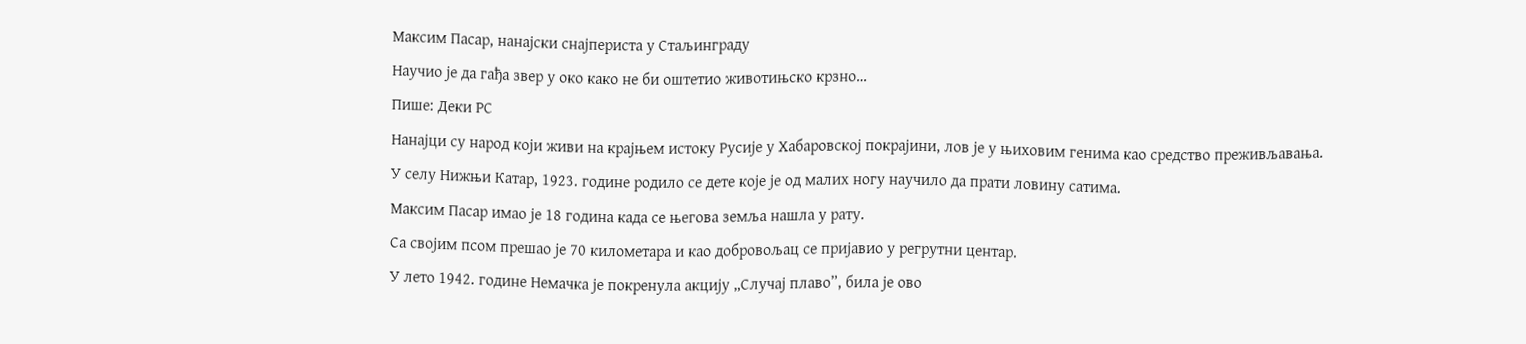Максим Пасар, нанајски снајпериста у Стаљинграду
Научио је да гађа звер у око како не би оштетио животињско крзно…
Пише: Деки РС
Нанајци су народ који живи на крајњем истоку Русије у Хабаровској покрајини, лов је у њиховим генима као средство преживљавања.
У селу Нижњи Катар, 1923. године родило се дете које је од малих ногу научило да прати ловину сатима.
Максим Пасар имао је 18 година када се његова земља нашла у рату.
Са својим псом прешао је 70 километара и као добровољац се пријавио у регрутни центар.
У лето 1942. године Немачка је покренула акцију „Случај плаво”, била је ово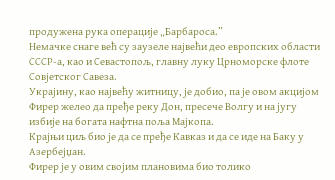продужена рука операције „Барбароса.”
Немачке снаге већ су заузеле највећи део европских области СССР-а, као и Севастопољ, главну луку Црноморске флоте Совјетског Савеза.
Украјину, као највећу житницу, је добио, па је овом акцијом Фирер желео да пређе реку Дон, пресече Волгу и на југу избије на богата нафтна поља Мајкопа.
Крајњи циљ био је да се пређе Кавказ и да се иде на Баку у Азербејџан.
Фирер је у овим својим плановима био толико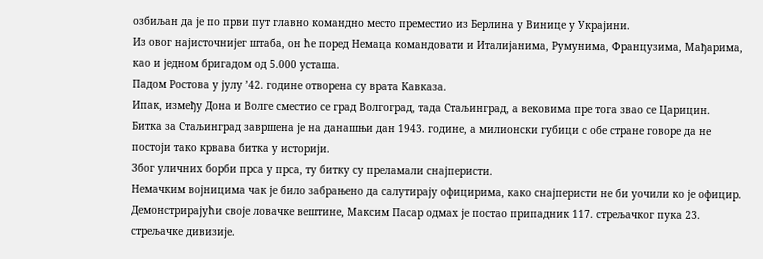озбиљан да је по први пут главно командно место преместио из Берлина у Винице у Украјини.
Из овог најисточнијег штаба, он ће поред Немаца командовати и Италијанима, Румунима, Французима, Мађарима, као и једном бригадом од 5.000 усташа.
Падом Ростова у јулу ’42. године отворена су врата Кавказа.
Ипак, између Дона и Волге сместио се град Волгоград, тада Стаљинград, а вековима пре тога звао се Царицин.
Битка за Стаљинград завршена је на данашњи дан 1943. године, а милионски губици с обе стране говоре да не постоји тако крвава битка у историји.
Због уличних борби прса у прса, ту битку су преламали снајперисти.
Немачким војницима чак је било забрањено да салутирају официрима, како снајперисти не би уочили ко је официр.
Демонстрирајући своје ловачке вештине, Максим Пасар одмах је постао припадник 117. стрељачког пука 23. стрељачке дивизије.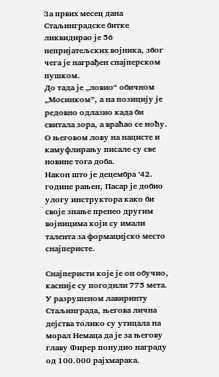За првих месец дана Стаљинградске битке ликвидирао је 56 непријатељских војника, због чега је награђен снајперском пушком.
До тада је „ловио“ обичном „Мосинком”, а на позицију је редовно одлазио када би свитала зора, а враћао се ноћу.
О његовом лову на нацисте и камуфлирању писале су све новине тога доба.
Након што је децембра ’42. године рањен, Пасар је добио улогу инструктора како би своје знање пренео другим војницима који су имали талента за формацијско место снајперисте.

Снајперисти које је он обучио, касније су погодили 775 мета.
У разрушеном лавиринту Стаљинграда, његова лична дејства толико су утицала на морал Немаца да је за његову главу Фирер понудио награду од 100.000 рајхмарака.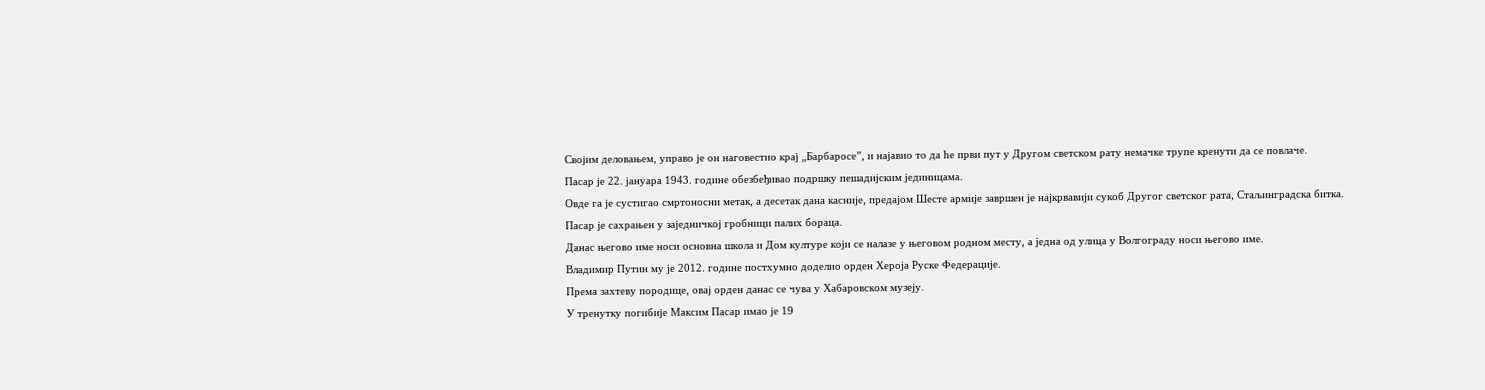Својим деловањем, управо је он наговестио крај „Барбаросе”, и најавио то да ће први пут у Другом светском рату немачке трупе кренути да се повлаче.
Пасар је 22. јануара 1943. године обезбеђивао подршку пешадијским јединицама.
Овде га је сустигао смртоносни метак, а десетак дана касније, предајом Шесте армије завршен је најкрвавији сукоб Другог светског рата, Стаљинградска битка.
Пасар је сахрањен у заједничкој гробници палих бораца.
Данас његово име носи основна школа и Дом културе који се налазе у његовом родном месту, а једна од улица у Волгограду носи његово име.
Владимир Путин му је 2012. године постхумно доделио орден Хероја Руске Федерације.
Према захтеву породице, овај орден данас се чува у Хабаровском музеју.
У тренутку погибије Максим Пасар имао је 19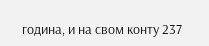година, и на свом конту 237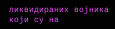ликвидираних војника који су на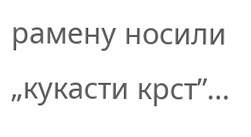рамену носили „кукасти крст”…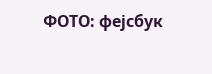ФОТО: фејсбук